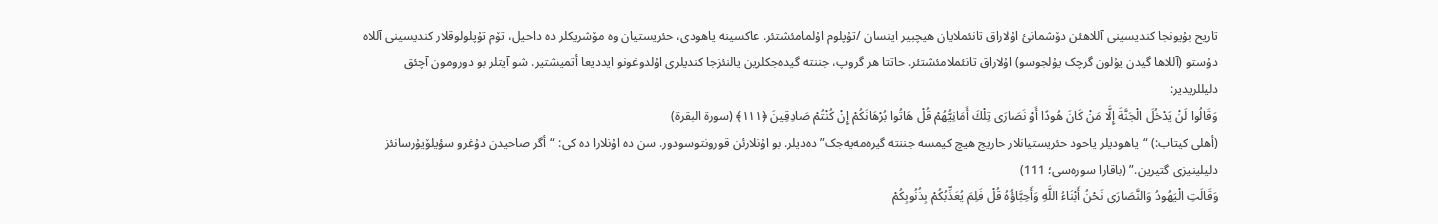تاریح بۇیونجا کندیسینی آللاهئن دۆشمانئ اۇلاراق تانئملایان هیچبیر اینسان /تۇپلوم اۇلمامئشتئر. عاکسینە یاهودی، حئریستیان وە مۆشریکلر دە داحیل، تۆم تۇپلولوقلار کندیسینی آللاە دۇستو (آللاها گیدن یۇلون گرچک یۇلجوسو) اۇلاراق تانئملامئشتئر. حاتتا هر گروپ، جننتە گیدەجکلرین یالنئزجا کندیلری اۇلدوغونو ایددیعا أتمیشتیر. شو آیتلر بو دورومون آچئق دلیللریدیر:
وَقَالُوا لَنْ يَدْخُلَ الْجَنَّةَ إِلَّا مَنْ كَانَ هُودًا أَوْ نَصَارَى تِلْكَ أَمَانِيُّهُمْ قُلْ هَاتُوا بُرْهَانَكُمْ إِنْ كُنْتُمْ صَادِقِينَ ﴿۱۱۱﴾ (سورة البقرة)
(أهلی کیتاب:) “یاهودیلر یاحود حئریستیانلار حاریج هیچ کیمسە جننتە گیرەمەیەجک” دەدیلر. بو اۇنلارئن قورونتوسودور. سن دە اۇنلارا دە کی: “أگر صاحیدن دۇغرو سؤیلۆیۇرسانئز دلیلینیزی گتیرین.” (باقارا سورەسی؛ 111)
وَقَالَتِ الْيَهُودُ وَالنَّصَارَى نَحْنُ أَبْنَاءُ اللَّهِ وَأَحِبَّاؤُهُ قُلْ فَلِمَ يُعَذِّبُكُمْ بِذُنُوبِكُمْ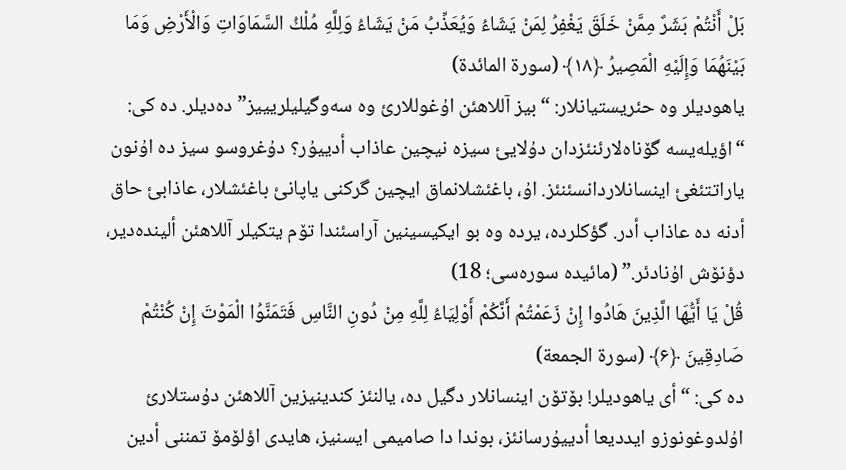بَلْ أَنْتُمْ بَشَرٌ مِمَّنْ خَلَقَ يَغْفِرُ لِمَنْ يَشَاءُ وَيُعَذِّبُ مَنْ يَشَاءُ وَلِلَّهِ مُلْكُ السَّمَاوَاتِ وَالْأَرْضِ وَمَا بَيْنَهُمَا وَإِلَيْهِ الْمَصِيرُ ﴿۱۸﴾ (سورة المائدة)
یاهودیلر وە حئریستیانلار: “بیز آللاهئن اۇغوللارئ وە سەوگیلیلریییز” دەدیلر. دە کی: “اؤیلەیسە گۆناەلارئنئزدان دۇلایئ سیزە نیچین عاذاب أدییۇر؟ دۇغروسو سیز دە اۇنون یاراتتئغئ اینسانلاردانسئنئز. اۇ، باغئشلانماق ایچین گرکنی یاپانئ باغئشلار، عاذابئ حاق أدنە دە عاذاب أدر. گؤکلردە، یردە وە بو ایکیسینین آراسئندا تۆم یتکیلر آللاهئن ألیندەدیر، دؤنۆش اۇنادئر.” (مائیدە سورەسی؛ 18)
قُلْ يَا أَيُّهَا الَّذِينَ هَادُوا إِنْ زَعَمْتُمْ أَنَّكُمْ أَوْلِيَاءُ لِلَّهِ مِنْ دُونِ النَّاسِ فَتَمَنَّوُا الْمَوْتَ إِنْ كُنْتُمْ صَادِقِينَ ﴿۶﴾ (سورة الجمعة)
دە کی: “أی یاهودیلر! بۆتۆن اینسانلار دگیل دە، یالنئز کندینیزین آللاهئن دۇستلارئ اۇلدوغونوزو ایددیعا أدییۇرسانئز، بوندا دا صامیمی ایسنیز، هایدی اؤلۆمۆ تمننی أدین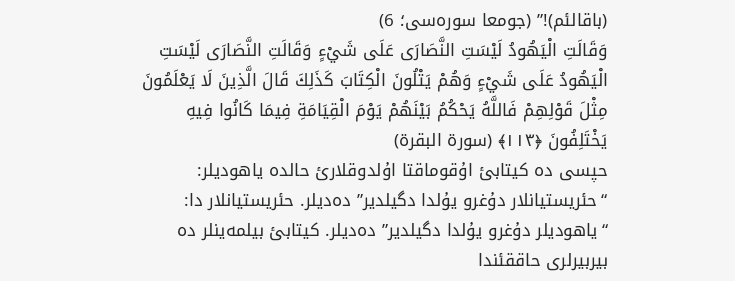(باقالئم)!” (جومعا سورەسی؛ 6)
وَقَالَتِ الْيَهُودُ لَيْسَتِ النَّصَارَى عَلَى شَيْءٍ وَقَالَتِ النَّصَارَى لَيْسَتِ الْيَهُودُ عَلَى شَيْءٍ وَهُمْ يَتْلُونَ الْكِتَابَ كَذَلِكَ قَالَ الَّذِينَ لَا يَعْلَمُونَ مِثْلَ قَوْلِهِمْ فَاللَّهُ يَحْكُمُ بَيْنَهُمْ يَوْمَ الْقِيَامَةِ فِيمَا كَانُوا فِيهِ يَخْتَلِفُونَ ﴿۱۱۳﴾ (سورة البقرة)
حپسی دە کیتابئ اۇقوماقتا اۇلدوقلارئ حالدە یاهودیلر: “حئریستیانلار دۇغرو یۇلدا دگیلدیر” دەدیلر. حئریستیانلار دا: “یاهودیلر دۇغرو یۇلدا دگیلدیر” دەدیلر. کیتابئ بیلمەینلر دە بیربیرلری حاققئندا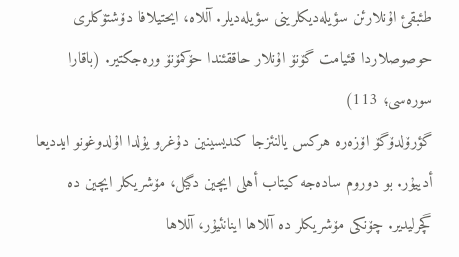طئبقئ اۇنلارئن سؤیلەدیکلرینی سؤیلەدیلر. آللاە، ایحتیلافا دۆشتۆکلری حوصوصلاردا قئیامت گۆنۆ اۇنلار حاققئندا حۆکمۆنۆ ورەجکتیر. (باقارا سورەسی؛ 113)
گؤرۆلدۆگۆ اۆزەرە هرکس یالنئزجا کندیسینین دۇغرو یۇلدا اۇلدوغونو ایددیعا أدییۇر. بو دوروم سادەجە کیتاب أهلی ایچین دگیل، مۆشریکلر ایچین دە گچرلیدیر. چۆنکی مۆشریکلر دە آللاها اینانئیۇر، آللاها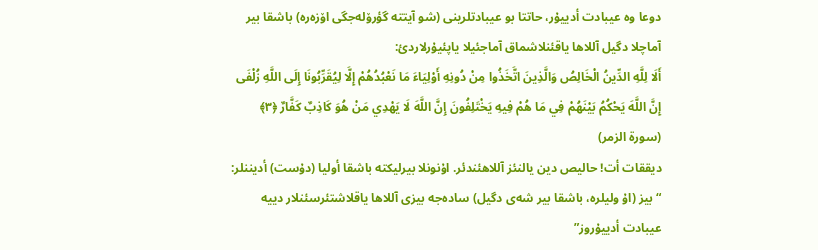دوعا وە عیبادت أدییۇر، حاتتا بو عیبادتلرینی (شو آیتتە گؤرۆلەجگی اۆزەرە) باشقا بیر آماچلا دگیل آللاها یاقئنلاشماق آماجئیلا یاپئیۇرلاردئ:
أَلَا لِلَّهِ الدِّينُ الْخَالِصُ وَالَّذِينَ اتَّخَذُوا مِنْ دُونِهِ أَوْلِيَاءَ مَا نَعْبُدُهُمْ إِلَّا لِيُقَرِّبُونَا إِلَى اللَّهِ زُلْفَى إِنَّ اللَّهَ يَحْكُمُ بَيْنَهُمْ فِي مَا هُمْ فِيهِ يَخْتَلِفُونَ إِنَّ اللَّهَ لَا يَهْدِي مَنْ هُوَ كَاذِبٌ كَفَّارٌ ﴿۳﴾ (سورة الزمر)
دیققات أت! حالیص دین یالنئز آللاهئندئر. اۇنونلا بیرلیکتە باشقا أولیا (دۇست) أدیننلر: “بیز (اۇ ولیلرە، باشقا بیر شەی دگیل) سادەجە بیزی آللاها یاقلاشتئرسئنلار دییە عیبادت أدییۇروز”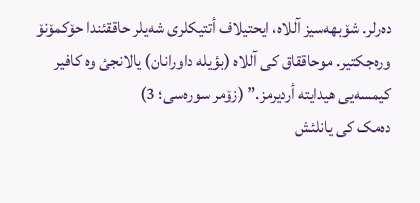دەرلر. شۆبهەسیز آللاە، ایحتیلاف أتتیکلری شەیلر حاققئندا حۆکمۆنۆ ورەجکتیر. موحاققاق کی آللاە (بؤیلە داورانان) یالانجئ وە کافیر کیمسەیی هیدایتە أردیرمز.” (زۆمر سورەسی؛ 3)
دەمک کی یانلئش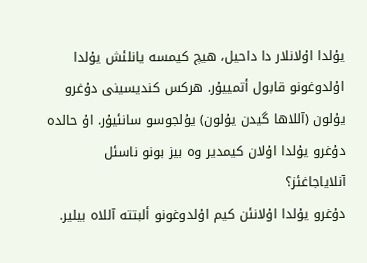یۇلدا اۇلانلار دا داحیل، هیچ کیمسە یانلئش یۇلدا اۇلدوغونو قابول أتمییۇر. هرکس کندیسینی دۇغرو یۇلون (آللاها گیدن یۇلون) یۇلجوسو سانئیۇر. اۇ حالدە دۇغرو یۇلدا اۇلان کیمدیر وە بیز بونو ناسئل آنلایاجاغئز؟
دۇغرو یۇلدا اۇلانئن کیم اۇلدوغونو ألبتتە آللاە بیلیر.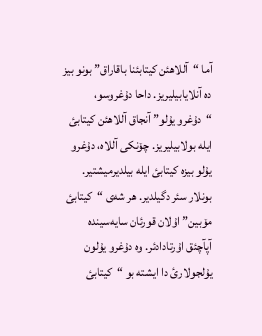آما “آللاهئن کیتابئنا باقاراق” بونو بیز دە آنلایابیلیریز. داحا دۇغروسو، “دۇغرو یۇلو” آنجاق آللاهئن کیتابئ ایلە بولابیلیریز. چۆنکی آللاە، دۇغرو یۇلو بیزە کیتابئ ایلە بیلدیرمیشتیر. بونلار سئر دگیلدیر. هر شەی “کیتابئ مۆبین” اۇلان قورئان سایەسیندە آپآچئق اۇرتادادئر. وە دۇغرو یۇلون یۇلجولارئ دا ایشتە بو “کیتابئ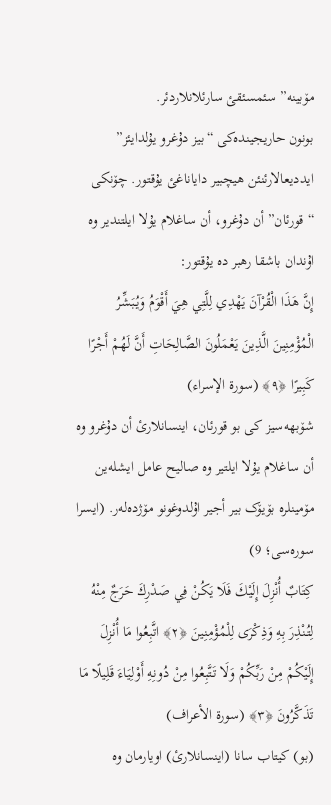مۆبینە” سئمسئقئ سارئلانلاردئر.
بونون حاریجیندەکی “بیز دۇغرو یۇلدایئز” ایددیعالارئنئن هیچبیر دایاناغئ یۇقتور. چۆنکی “قورئان” أن دۇغرو، أن ساغلام یۇلا ایلتندیر وە اۇندان باشقا رهبر دە یۇقتور:
إِنَّ هَذَا الْقُرْآنَ يَهْدِي لِلَّتِي هِيَ أَقْوَمُ وَيُبَشِّرُ الْمُؤْمِنِينَ الَّذِينَ يَعْمَلُونَ الصَّالِحَاتِ أَنَّ لَهُمْ أَجْرًا كَبِيرًا ﴿۹﴾ (سورة الإسراء)
شۆبهەسیز کی بو قورئان، اینسانلارئ أن دۇغرو وە أن ساغلام یۇلا ایلتیر وە صالیح عامل ایشلەین مۆمینلرە بۆیۆک بیر أجیر اۇلدوغونو مۆژدەلەر. (ایسرا سورەسی؛ 9)
كِتَابٌ أُنْزِلَ إِلَيْكَ فَلَا يَكُنْ فِي صَدْرِكَ حَرَجٌ مِنْهُ لِتُنْذِرَ بِهِ وَذِكْرَى لِلْمُؤْمِنِينَ ﴿۲﴾ اتَّبِعُوا مَا أُنْزِلَ إِلَيْكُمْ مِنْ رَبِّكُمْ وَلَا تَتَّبِعُوا مِنْ دُونِهِ أَوْلِيَاءَ قَلِيلًا مَا تَذَكَّرُونَ ﴿۳﴾ (سورة الأعراف)
(بو) کیتاب سانا (اینسانلارئ) اویارمان وە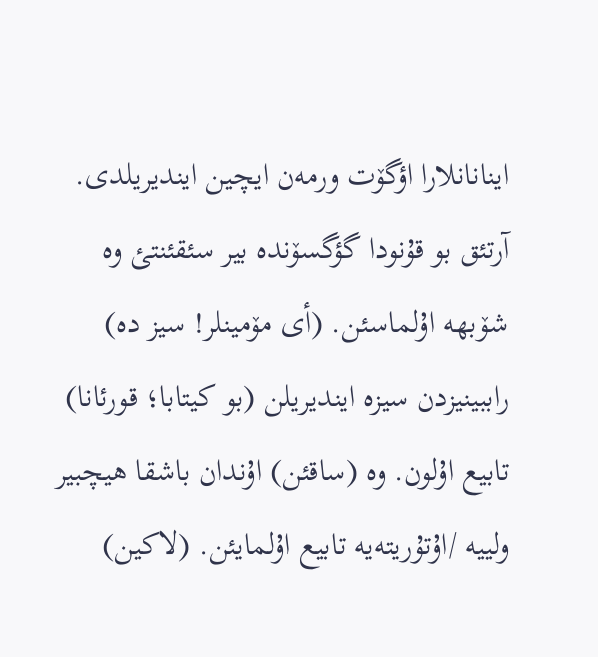اینانانلارا اؤگۆت ورمەن ایچین ایندیریلدی. آرتئق بو قۇنودا گؤگسۆندە بیر سئقئنتئ وە شۆبهە اۇلماسئن. (أی مۆمینلر! سیز دە) راببینیزدن سیزە ایندیریلن (بو کیتابا؛ قورئانا) تابیع اۇلون. وە (ساقئن) اۇندان باشقا هیچبیر ولییە /اۇتۇریتەیە تابیع اۇلمایئن. (لاکین)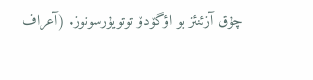چۇق آزئنئز بو اؤگۆدۆ توتویۇرسونوز. (آعراف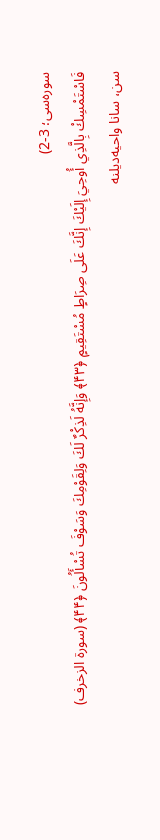سورەسی؛ 3-2)
فَاسْتَمْسِكْ بِالَّذِي أُوحِيَ إِلَيْكَ إِنَّكَ عَلَى صِرَاطٍ مُسْتَقِيمٍ ﴿۴۳﴾ وَإِنَّهُ لَذِكْرٌ لَكَ وَلِقَوْمِكَ وَسَوْفَ تُسْأَلُونَ ﴿۴۴﴾ (سورة الزخرف)
سن، سانا واحیەدیلنە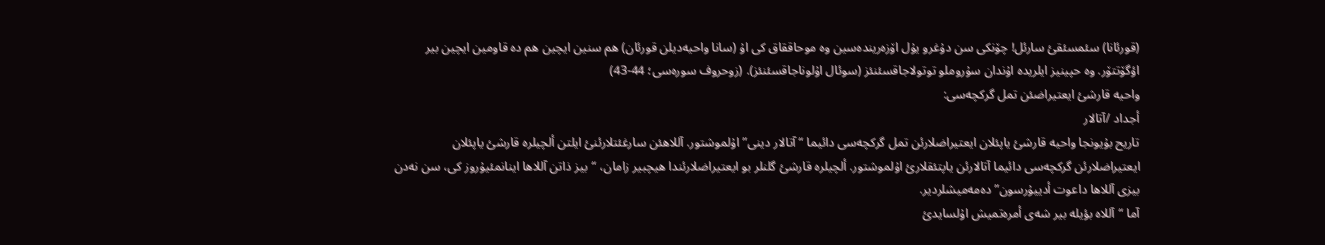(قورئانا) سئمسئقئ سارئل! چۆنکی سن دۇغرو یۇل اۆزەریندەسین وە موحاققاق کی اۇ (سانا واحیەدیلن قورئان) هم سنین ایچین هم دە قاومین ایچین بیر اؤگۆتتۆر. وە حپینیز ایلریدە اۇندان سۇروملو توتولاجاقسئنئز (سوئال اۇلوناجاقسئنئز). (زوحروف سورەسی؛ 44-43)
واحیە قارشئ ایعتیراضئن تمل گرکچەسی:
أجداد /آتالار
تاریح بۇیونجا واحیە قارشئ یاپئلان ایعتیراضلارئن تمل گرکچەسی دائیما “آتالار دینی” اۇلموشتور. آللاهئن سارغئتلارئنئ ایلتن ألچیلرە قارشئ یاپئلان ایعتیراضلارئن گرکچەسی دائیما آتالارئن یاپتئقلارئ اۇلموشتور. ألچیلرە قارشئ گلنلر بو ایعتیراضلارئندا هیچبیر زامان، “بیز ذاتن آللاها اینانمئیۇروز کی، سن نەدن بیزی آللاها داعوت أدییۇرسون” دەمەمیشلردیر.
آما “آللاە بؤیلە بیر شەی أمرەتمیش اۇلسایدئ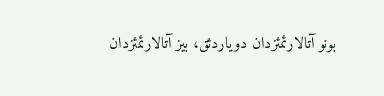بونو آتالارئمئزدان دویاردئق، بیز آتالارئمئزدان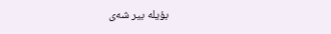بؤیلە بیر شەی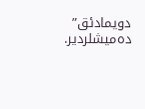دویمادئق” دەمیشلردیر.